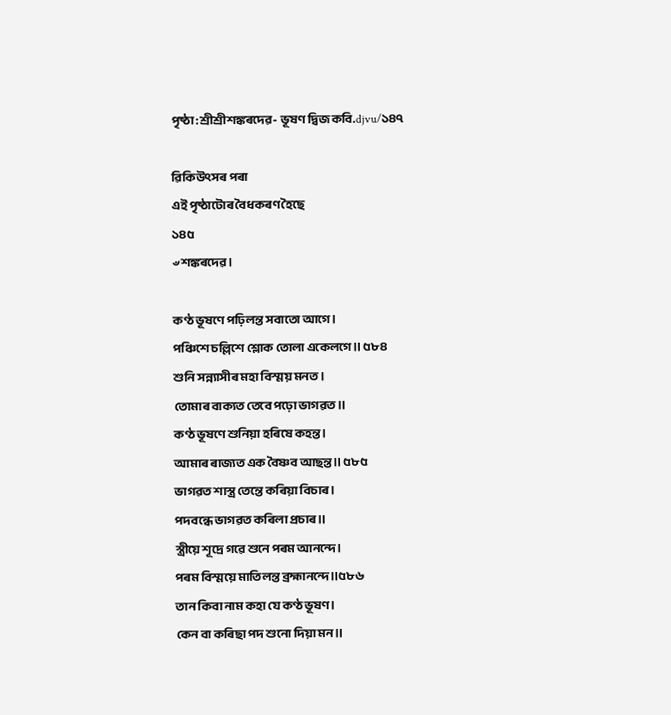পৃষ্ঠা:শ্ৰীশ্ৰীশঙ্কৰদেৱ- ভূষণ দ্বিজ কবি.djvu/১৪৭

ৱিকিউৎসৰ পৰা
এই পৃষ্ঠাটোৰ বৈধকৰণ হৈছে
১৪৫
৺শঙ্কৰদেৱ।

কণ্ঠ ভূষণে পঢ়িলন্ত সবাতো আগে।
পঞ্চিশে চল্লিশে শ্লোক তোলা একেলগে॥ ৫৮৪
শুনি সন্ন্যাসীৰ মহা বিস্ময় মনত।
তোমাৰ বাক্যত তেবে পঢ়ো ভাগৱত॥
কণ্ঠ ভূষণে শুনিয়া হৰিষে কহন্ত।
আমাৰ ৰাজ্যত এক বৈষ্ণব আছন্ত॥ ৫৮৫
ভাগৱত শাস্ত্ৰ তেন্তে কৰিয়া বিচাৰ।
পদবন্ধে ভাগৱত কৰিলা প্ৰচাৰ॥
স্ত্ৰীয়ে শূদ্ৰে গৱে শুনে পৰম আনন্দে।
পৰম বিস্ময়ে মাতিলন্ত ব্ৰহ্মানন্দে॥৫৮৬
তান কিবা নাম কহা যে কণ্ঠ ভূষণ।
কেন বা কৰিছা পদ শুনো দিয়া মন॥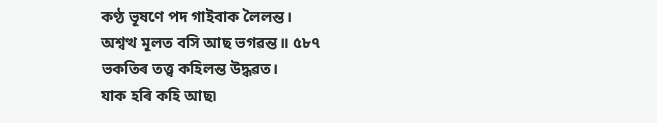কণ্ঠ ভূষণে পদ গাইবাক লৈলন্ত।
অশ্বত্থ মূলত বসি আছ ভগৱন্ত॥ ৫৮৭
ভকতিৰ তত্ত্ব কহিলন্ত উদ্ধৱত।
যাক হৰি কহি আছ৷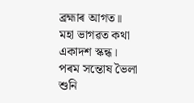ব্ৰহ্মাৰ আগত॥
মহা ভাগৱত কথা একাদশ স্কন্ধ।
পৰম সন্তোষ ভৈলা শুনি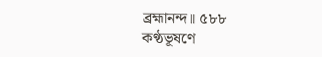ব্ৰহ্মানন্দ॥ ৫৮৮
কণ্ঠভূষণে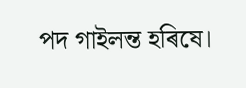পদ গাইলন্ত হৰিষে।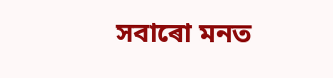সবাৰো মনত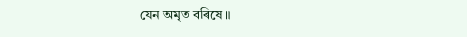যেন অমৃত বৰিষে॥